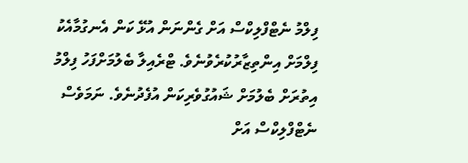ފިލްމު ނެޓްފްލިކްސް އަށް ގެންނަން އުޅޭ ކަން އެނގުމާއެކު ފިލްމަށް އިންތިޒާރުކުރެވުނެވެ. ޓްރެއިލާ ބެލުމަށްފަހު ފިލްމު އިތުރަށް ބެލުމަށް ޝައުގުވެރިކަން އުފެދުނެވެ. ނަމަވެސް ނެޓްފްލިކްސް އަށް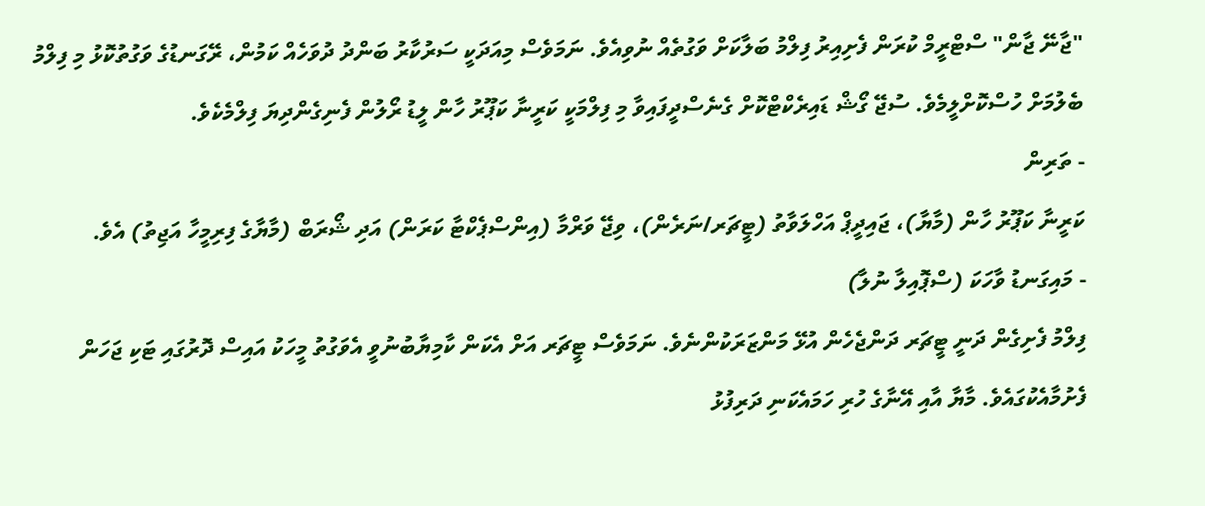"ޖާނޭ ޖާން" ސްޓްރީމް ކުރަން ފެށިއިރު ފިލްމު ބަލާކަށް ވަގުތެއް ނުވިއެވެ. ނަމަވެސް މިއަދަކީ ސަރުކާރު ބަންދު ދުވަހެއް ކަމުން، ރޭގަނޑުގެ ވަގުތުކޮޅު މި ފިލްމު ބެލުމަށް ހުސްކޮށްލީމެވެ. ސުޖޭ ގޯޝް ޑައިރެކްޓްކޮށް ގެނެސްދީފައިވާ މި ފިލްމަކީ ކަރީނާ ކަޕޫރު ހާން ލީޑު ރޯލުން ފެނިގެންދިޔަ ފިލްމެކެވެ.
- ތަރިން
ކަރީނާ ކަޕޫރު ހާން (މާޔާ)، ޖައިދީޕް އަހްލަވާތު (ޓީޗަރ/ނަރެން)، ވިޖޭ ވަރްމާ (އިންސްޕެކްޓާ ކަރަން) އަދި ޝޯރަބް (މާޔާގެ ފިރިމީހާ އަޖިތު) އެވެ.
- މައިގަނޑު ވާހަކަ (ސްޕޮއިލާ ނުލާ)
ފިލްމު ފެށިގެން ދަނީ ޓީޗަރ ދަންޖެހެން އުޅޭ މަންޒަރަކުންނެވެ. ނަމަވެސް ޓީޗަރ އަށް އެކަން ކާމިޔާބުނުވީ އެވަގުތު މީހަކު އައިސް ދޮރުގައި ޓަކި ޖަހަން ފެށުމާއެކުގައެވެ. މާޔާ އާއި އޭނާގެ ހުރި ހަމައެކަނި ދަރިފުޅު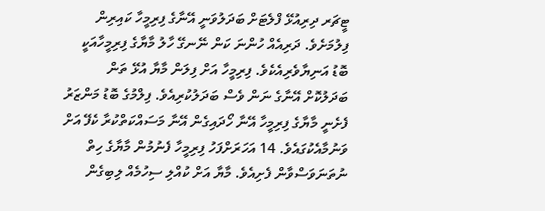ޓީޗަރ ދިރިއުޅޭ ފްލެޓަށް ބަދަލުވަނީ އޭނާގެ ފިރިމީހާ ކައިރިން ފިލުމަށެވެ. ދަރިއެއް ހުންނަ ކަން ނޭނގޭ ހާލު މާޔާގެ ފިރިމީހާއަކީ ބޮޑު އަނިޔާވެރިއެކެވެ. ފިރިމީހާ އަށް ފިލަން މާޔާ އުޅޭ ތަން ބަދަލުކޮށް އޭނާގެ ނަން ވެސް ބަދަލުކުރިއެވެ. ފިލްމުގެ ބޮޑު މަންޒަރު ފެށެނީ މާޔާގެ ފިރިމީހާ އޭނާ ހޯދައިގެން އޭނާ މަސައްކަތްކުރާ ކެފޭ އަށް ވަނުމާއެކުގައެވެ. 14 އަހަރަށްފަހު ފިރިމީހާ ފެނުމުން މާޔާގެ ހިތް ނުތަނަވަސްވާން ފެށިއެވެ. މާޔާ އަށް ކުއްލި ސިހުމެއް ލިބިގެން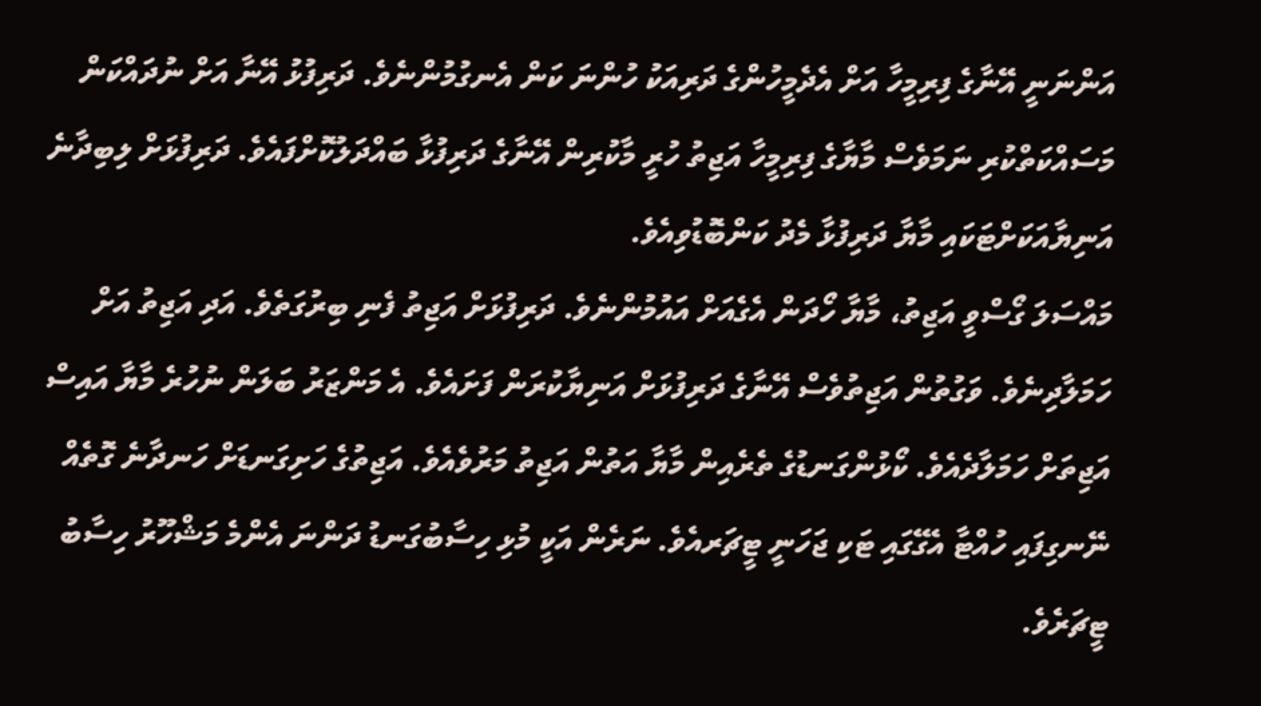އަންނަނީ އޭނާގެ ފިރިމީހާ އަށް އެދެމީހުންގެ ދަރިއަކު ހުންނަ ކަން އެނގުމުންނެވެ. ދަރިފުޅު އޭނާ އަށް ނުދައްކަން މަސައްކަތްކުރި ނަމަވެސް މާޔާގެ ފިރިމީހާ އަޖިތު ހުރީ މާކުރިން އޭނާގެ ދަރިފުޅާ ބައްދަލުކޮށްފައެވެ. ދަރިފުޅަށް ލިބިދާނެ އަނިޔާއަކަށްޓަކައި މާޔާ ދަރިފުޅާ މެދު ކަންބޮޑުވިއެވެ.
މައްސަލަ ގޯސްވީ އަޖިތު، މާޔާ ހޯދަން އެގެއަށް އައުމުންނެވެ. ދަރިފުޅަށް އަޖިތު ފެނި ބިރުގަތެވެ. އަދި އަޖިތު އަށް ހަމަލާދިނެވެ. ވަގުތުން އަޖިތުވެސް އޭނާގެ ދަރިފުޅަށް އަނިޔާކުރަން ފަށައެވެ. އެ މަންޒަރު ބަލަން ނުހުރެ މާޔާ އައިސް އަޖިތަށް ހަމަލާދެއެވެ. ކޯޅުންގަނޑުގެ ތެރެއިން މާޔާ އަތުން އަޖިތު މަރުވެއެވެ. އަޖިތުގެ ހަށިގަނޑަށް ހަނދާނެ ގޮތެއް ނޭނގިފައި ހުއްޓާ އެގޭގައި ޓަކި ޖަހަނީ ޓީޗަރއެވެ. ނަރެން އަކީ މުޅި ހިސާބުގަނޑު ދަންނަ އެންމެ މަޝްހޫރު ހިސާބު ޓީޗަރެވެ.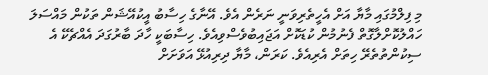މި ފިލްމުގައި މާޔާ އަށް އެހީތެރިވަނީ ނަރެން އެވެ. އޭނާގެ ހިސާބު އީކުއޭޝަން ތަކުން މައްސަލަ ހައްލުކޮށްލާގޮތް ފެނުމުން ކުޑަކޮށް އަޖައިބުވެސްވިއެވެ. ހިސާބަކީ ހާދަ ބާރުގަދަ އެއްޗެކޭ އެ ސިކުންތުތެރޭ ހިތަށް އެރިއެވެ. ކަރަން، މާޔާ ދިރިއުޅޭ އަވަށަށް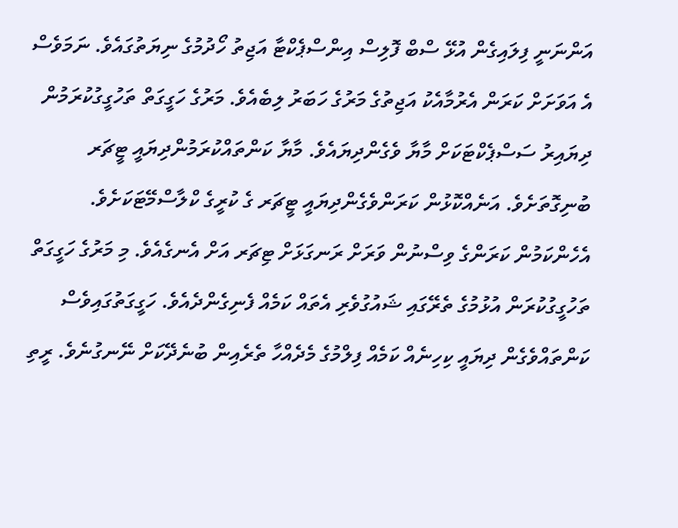އަންނަނީ ފިލައިގެން އުޅޭ ސްބް ފޮލިސް އިންސްޕެކްޓާ އަޖިތު ހޯދުމުގެ ނިޔަތުގައެވެ. ނަމަވެސް އެ އަވަށަށް ކަރަން އެރުމާއެކު އަޖިތުގެ މަރުގެ ހަބަރު ލިބެއެވެ. މަރުގެ ހަގީގަތް ތަހުގީގުކުރަމުން ދިޔައިރު ސަސްޕެކްޓަކަށް މާޔާ ވެގެންދިޔައެވެ. މާޔާ ކަންތައްކުރަމުންދިޔައީ ޓީޗަރ ބުނިގޮތަށެވެ. އަނެއްކޮޅުން ކަރަންވެގެންދިޔައީ ޓީޗަރ ގެ ކުރީގެ ކްލާސްމޭޓަކަށެވެ. އެހެންކަމުން ކަރަންގެ ވިސްނުން ވަރަށް ރަނގަޅަށް ޓިޗަރ އަށް އެނގެއެވެ. މި މަރުގެ ހަގީގަތް ތަހުގީގުކުރަން އުޅުމުގެ ތެރޭގައި ޝައުގުވެރި އެތައް ކަމެއް ފެނިގެންދެއެވެ. ހަގީގަތުގައިވެސް ކަންތައްވެގެން ދިޔައީ ކިހިނެއް ކަމެއް ފިލްމުގެ މެދެއްހާ ތެރެއިން ބުނެދޭކަށް ނޭނގުނެވެ. ރީތި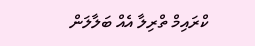ކްރައިމް ތްރިލާ އެއް ބަލާލަން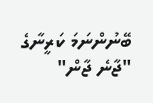ބޭނުންނަމަ ކަރީނާގެ "ޖާނެ ޖާން"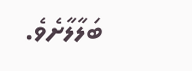ބަލާލާށެވެ.